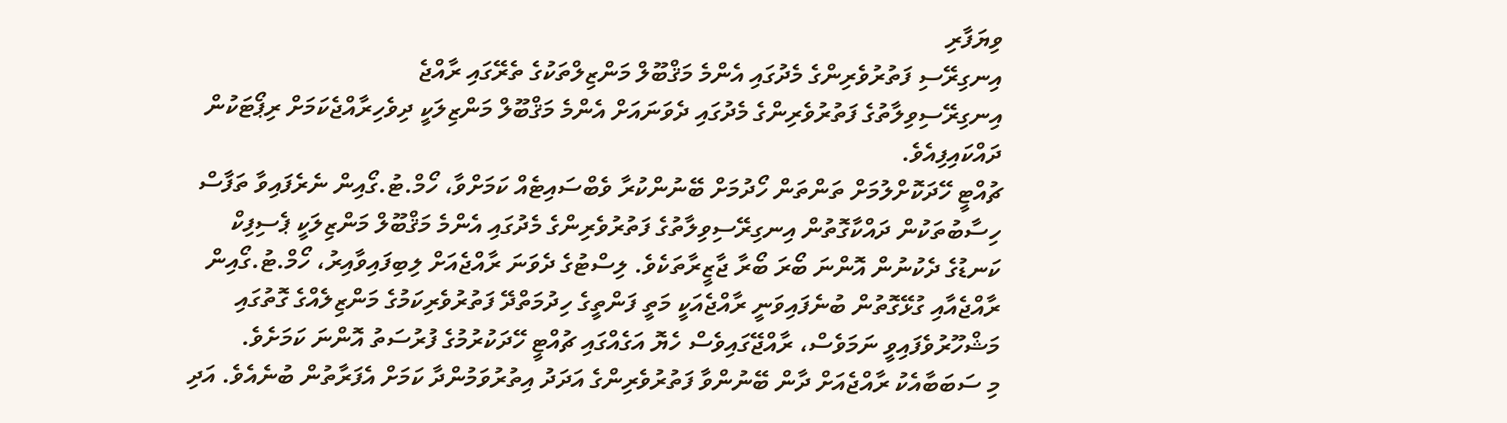ވިޔަފާރި
އިނގިރޭސި ފަތުރުވެރިންގެ މެދުގައި އެންމެ މަޤްބޫލް މަންޒިލްތަކުގެ ތެރޭގައި ރާއްޖެ
އިނގިރޭސިވިލާތުގެ ފަތުރުވެރިންގެ މެދުގައި ދެވަނައަށް އެންމެ މަޤްބޫލް މަންޒިލަކީ ދިވެހިރާއްޖެކަމަށް ރިޕޯޓަކުން ދައްކައިފިއެވެ.
ޗުއްޓީ ހޭދަކޮށްލުމަށް ތަންތަން ހޯދުމަށް ބޭނުންކުރާ ވެބްސައިޓެއް ކަމަށްވާ، ހޯމް.ޓު.ގޯއިން ނެރެފައިވާ ތަފާސް ހިސާބުތަކުން ދައްކާގޮތުން އިނގިރޭސިވިލާތުގެ ފަތުރުވެރިންގެ މެދުގައި އެންމެ މަޤްބޫލް މަންޒިލަކީ ޕެސިފިކް ކަނޑުގެ ދެކުނުން އޮންނަ ބޯރަ ބޯރާ ޖާޒީރާތަކެވެ. ލިސްޓުގެ ދެވަނަ ރާއްޖެއަށް ލިބިފައިވާއިރު، ހޯމް.ޓު.ގޯއިން ރާއްޖެއާއި ގުޅޭގޮތުން ބުނެފައިވަނީ ރާއްޖެއަކީ މަތީ ފަންތީގެ ހިދުމަތްދޭ ފަތުރުވެރިކަމުގެ މަންޒިލެއްގެ ގޮތުގައި މަޝްހޫރުވެފައިވީ ނަމަވެސް، ރާއްޖޭގައިވެސް ހެޔޮ އަގެއްގައި ޗުއްޓީ ހޭދަކުރުމުގެ ފުރުސަތު އޮންނަ ކަމަށެވެ.
މި ސަބަބާއެކު ރާއްޖެއަށް ދާން ބޭނުންވާ ފަތުރުވެރިންގެ އަދަދު އިތުރުވަމުންދާ ކަމަށް އެފަރާތުން ބުނެއެވެ. އަދި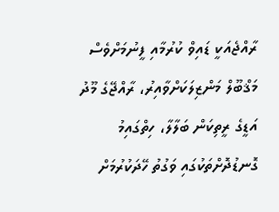ރާއްޖެއަކީ ޑައިވް ކުރުމާއި ފީނުމަށްވެސް މަޤްބޫލް މަންޒިލަކަށްވާއިރު، ރާއްޖޭގެ މޫދު އަޑީގެ ރީތިކަން ބަލާލާ، ހިތްގައިމު ގޮނޑުދޮށްތަކުގައި ވަގުތު ހޭދަކުރުމަށް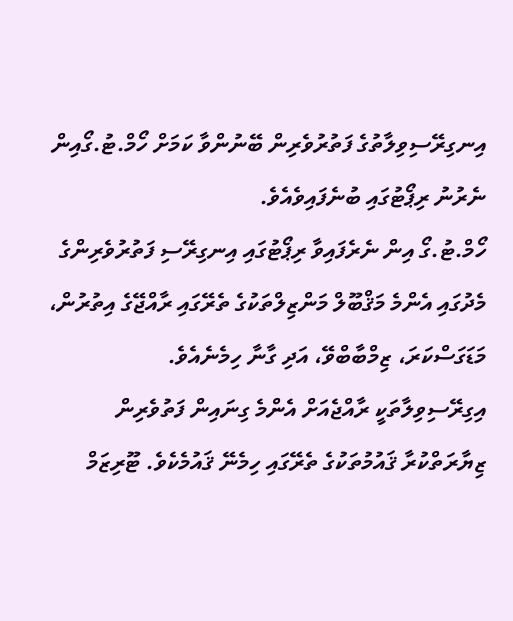އިނގިރޭސިވިލާތުގެ ފަތުރުވެރިން ބޭނުންވާ ކަމަށް ހޯމް.ޓު.ގޯއިން ނެރުނު ރިޕޯޓުގައި ބުނެފައިވެއެވެ.
ހޯމް.ޓު.ގޯ އިން ނެރެފައިވާ ރިޕޯޓުގައި އިނގިރޭސި ފަތުރުވެރިންގެ މެދުގައި އެންމެ މަޤްބޫލް މަންޒިލްތަކުގެ ތެރޭގައި ރާއްޖޭގެ އިތުރުން، މަޑަގަސްކަރަ، ޒިމްބާބްވޭ، އަދި ގާނާ ހިމެނެއެވެ.
އިގިރޭސިވިލާތަކީ ރާއްޖެއަށް އެންމެ ގިނައިން ފަތުވެރިން ޒިޔާރަތްކުރާ ޤައުމުތަކުގެ ތެރޭގައި ހިމެނޭ ޤައުމެކެވެ. ޓޫރިޒަމް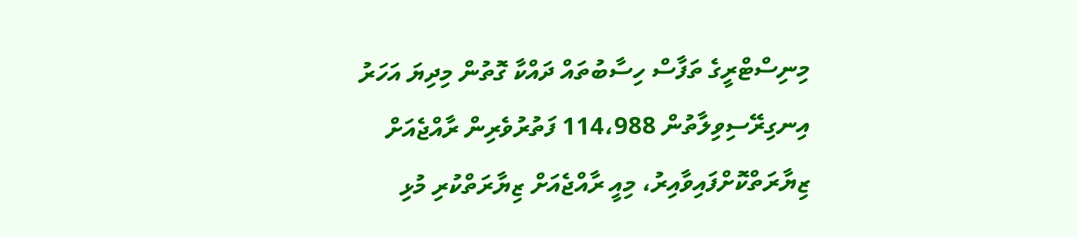މިނިސްޓްރީގެ ތަފާސް ހިސާބުތައް ދައްކާ ގޮތުން މިދިޔަ އަހަރު އިނގިރޭސިވިލާތުން 114،988 ފަތުރުވެރިން ރާއްޖެއަށް ޒިޔާރަތްކޮށްފައިވާއިރު، މިއީ ރާއްޖެއަށް ޒިޔާރަތްކުރި މުޅި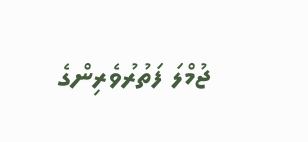ޖުމްލަ ފަތުރުވެރިންގެ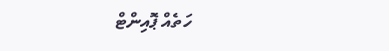ހަތެއް ޕޮއިންޓް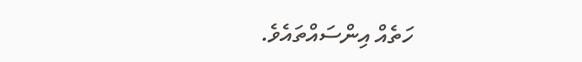ހަތެއް އިންސައްތައެވެ.